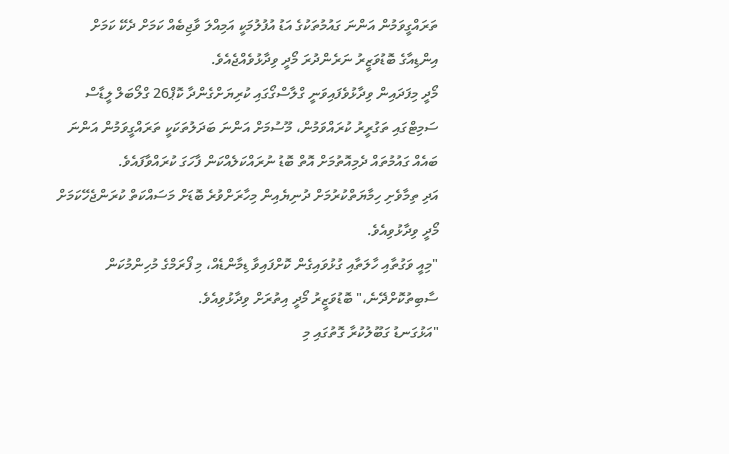ތަރައްގީވަމުން އަންނަ ގައުމުތަކުގެ އަޑު އުފުލުމަކީ އަމިއްލަ ވާޖިބެއް ކަމަށް ދެކޭ ކަމަށް އިންޑިއާގެ ބޮޑުވަޒީރު ނަރެންދުރަ މޯދީ ވިދާޅުވެއްޖެއެވެ.
މޯދީ މިފަދައިން ވިދާޅުވެފައިވަނީ ގްލާސްގޯގައި ކުރިޔަށްގެންދާ ކޮޕް26 ގްލޯބަލް ލީޑާސް ސަމިޓްގައި ތަގުރީރު ކުރައްވަމުން، މޫސުމަށް އަންނަ ބަދަލުތަކަކީ ތަރައްގީވަމުން އަންނަ ބައެއް ގައުމުތައް ދެމިއޮތުމަށް އޮތް ބޮޑު ނުރައްކަލެއްކަން ފާހަގަ ކުރައްވާފައެވެ.
އަދި ތިމާވެށި ހިމާޔަތްކުރުމަށް ދުނިޔެއިން މިހާރަށްވުރެ ބޮޑަށް މަސައްކަތް ކުރަންޖެހޭކަމަށް މޯދީ ވިދާޅުވިއެވެ.
"މިއީ ވަގުތާއި ހާލަތާއި ގުޅުވައިގެން ކޮށްފައިވާ ޑިމާންޑެއް، މި ފޯރަމްގެ މުހިންމުކަން ސާބިތުކޮށްދޭނެ،" ބޮޑުވަޒީރު މޯދީ އިތުރަށް ވިދާޅުވިއެވެ.
"އަޅުގަނޑު ގަބޫލުކުރާ ގޮތުގައި މި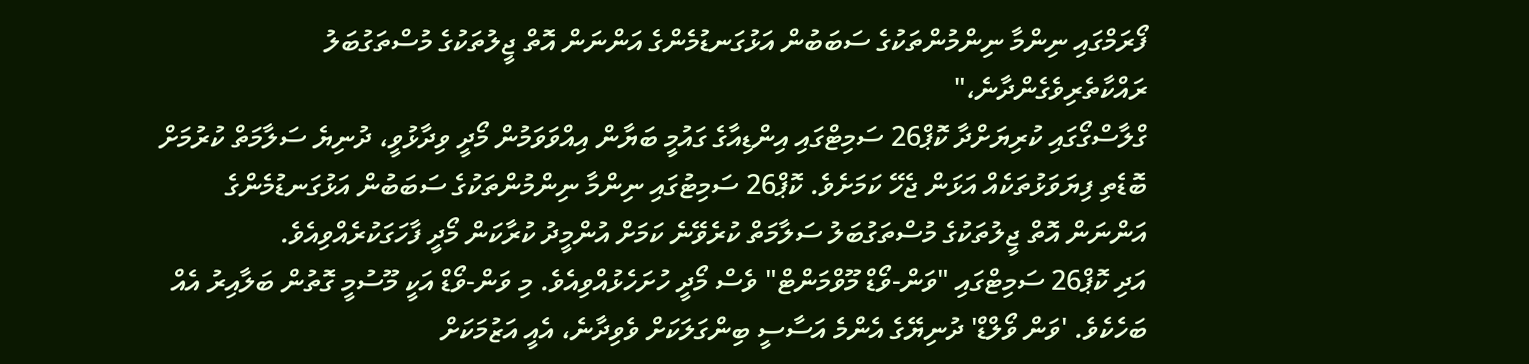ފޯރަމްގައި ނިންމާ ނިންމުންތަކުގެ ސަބަބުން އަޅުގަނޑުމެންގެ އަންނަން އޮތް ޖީލުތަކުގެ މުސްތަގުބަލު ރައްކާތެރިވެގެންދާނެ،"
ގްލާސްގޯގައި ކުރިޔަށްދާ ކޮޕް26 ސަމިޓްގައި އިންޑިއާގެ ގައުމީ ބަޔާން އިއްވަވަމުން މޯދީ ވިދާޅުވީ، ދުނިޔެ ސަލާމަތް ކުރުމަށް ބޮޑެތި ފިޔަވަޅުތަކެއް އަޅަން ޖެހޭ ކަމަށެވެ. ކޮޕް26 ސަމިޓުގައި ނިންމާ ނިންމުންތަކުގެ ސަބަބުން އަޅުގަނޑުމެންގެ އަންނަން އޮތް ޖީލުތަކުގެ މުސްތަގުބަލު ސަލާމަތް ކުރެވޭނެ ކަމަށް އުންމީދު ކުރާކަން މޯދީ ފާހަގަކުރެއްވިއެވެ.
އަދި ކޮޕް26 ސަމިޓްގައި "ވަން-ވޯޑް މޫވްމަންޓް" ވެސް މޯދީ ހުށަހެޅުއްވިއެވެ. މި ވަން-ވޯޑް އަކީ މޫސުމީ ގޮތުން ބަލާއިރު އެއް ބަހެކެވެ. 'ވަން ވޯލްޑް' ދުނިޔޭގެ އެންމެ އަސާސީ ބިންގަލަކަށް ވެވިދާނެ، އެއީ އަޒުމަކަށް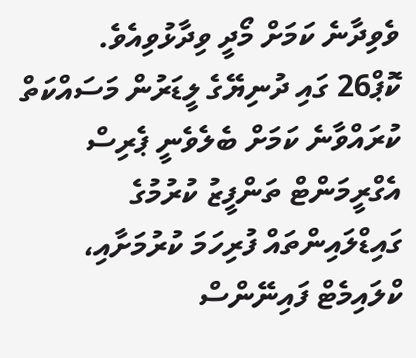ވެވިދާނެ ކަމަށް މޯދީ ވިދާޅުވިއެވެ.
ކޮޕް26 ގައި ދުނިޔޭގެ ލީޑަރުން މަސައްކަތް ކުރައްވާނެ ކަމަށް ބެލެވެނީ ޕެރިސް އެގްރީމަންޓް ތަންފީޒު ކުރުމުގެ ގައިޑްލައިންތައް ފުރިހަމަ ކުރުމަށާއި، ކްލައިމެޓް ފައިނޭންސް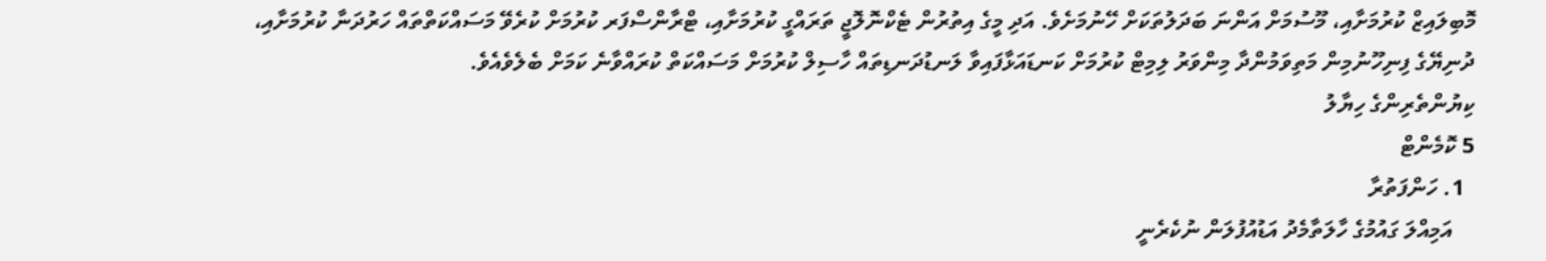މޮބިލައިޒް ކުރުމަށާއި، މޫސުމަށް އަންނަ ބަދަލުތަކަށް ހޭނުމަށެވެ. އަދި މީގެ އިތުރުން ޓެކްނޮލޮޖީ ތަރައްގީ ކުރުމަށާއި، ޓްރާންސްފަރ ކުރުމަށް ކުރެވޭ މަސައްކަތްތައް ހަރުދަނާ ކުރުމަށާއި، ދުނިޔޭގެ ފިނިހޫނުމިން މަތިވަމުންދާ މިންވަރު ލިމިޓް ކުރުމަށް ކަނޑައަޅާފައިވާ ލަނޑުދަނޑިތައް ހާސިލް ކުރުމަށް މަސައްކަތް ކުރައްވާނެ ކަމަށް ބެލެވެއެވެ.
ކިޔުންތެރިންގެ ހިޔާލު
5 ކޮމެންޓް
  1. ހަންފަތުރާ
    އަމިއްލަ ގައުމުގެ ހާލަތާމެދު އަޑުއުފުލަން ނުކެރެނީ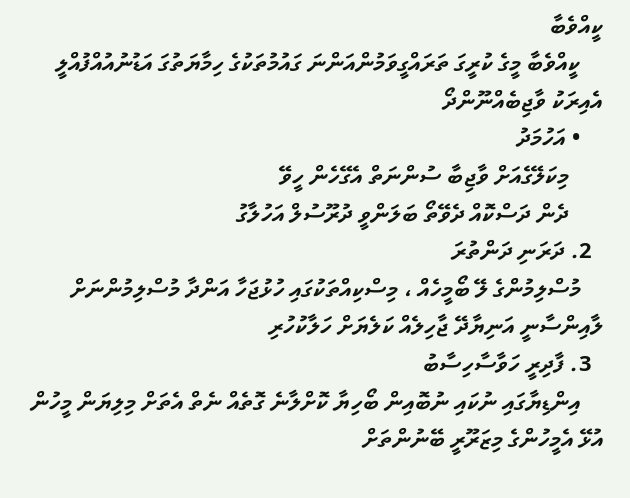ކީއްވެބާ
    ކީއްވެބާ މީގެ ކުރީގަ ތަރައްގީވަމުންއަންނަ ގައުމުތަކުގެ ހިމާޔަތުގަ އަޑުނުއުއްފުއްލީ އެއިރަކު ވާޖިބެއްނޫންދޯ
    • އަހުމަދު
      މިކަލޭގެއަށް ވާޖިބާ ސުންނަތް އެގޭހެން ހީވޭ
      ދެން ދަސްކޮއް ދެވޭތޯ ބަލަންވީ ދުރޫސުލް އަހުލާގު
  2. ދަރަނި ދަންތުރަ
    މުސްލިމުންގެ ލޭ ބޯމީހެއް ، މިސްކިއްތަކުގައި ހުޅުޖަހާ އަންދާ މުސްލިމުންނަށް ލާއިންސާނީ އަނިޔާދޭ ޖާހިލެއް ކަލެޔަށް ހަލާކުހުރި
  3. ފާދިރީ ހަވާސާހިސާބު
    އިންޑިޔާގައި ނުކައި ނުބޮއިން ބޯހިޔާ ކޮށްލާނެ ގޮތެއް ނެތް އެތަށް މިލިޔަން މީހުން އުޅޭ އެމީހުންގެ މިޒަރޫރީ ބޭނުންތަށް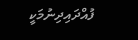ފުއްދައިދިނުމަކީ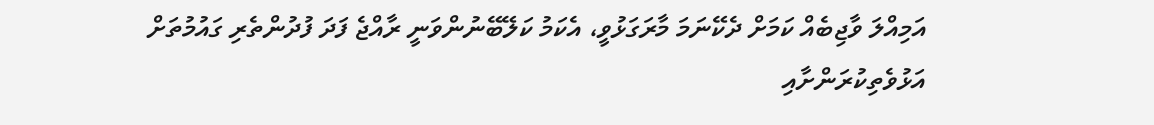އަމިއްލަ ވާޖިބެއް ކަމަށް ދެކޭނަމަ މާރަގަޅުވީ، އެކަމު ކަލޭބޭނުންވަނީ ރާއްޖެ ފަދަ ފުދުންތެރި ގައުމުތަށް އަޅުވެތިކުރަންށާއި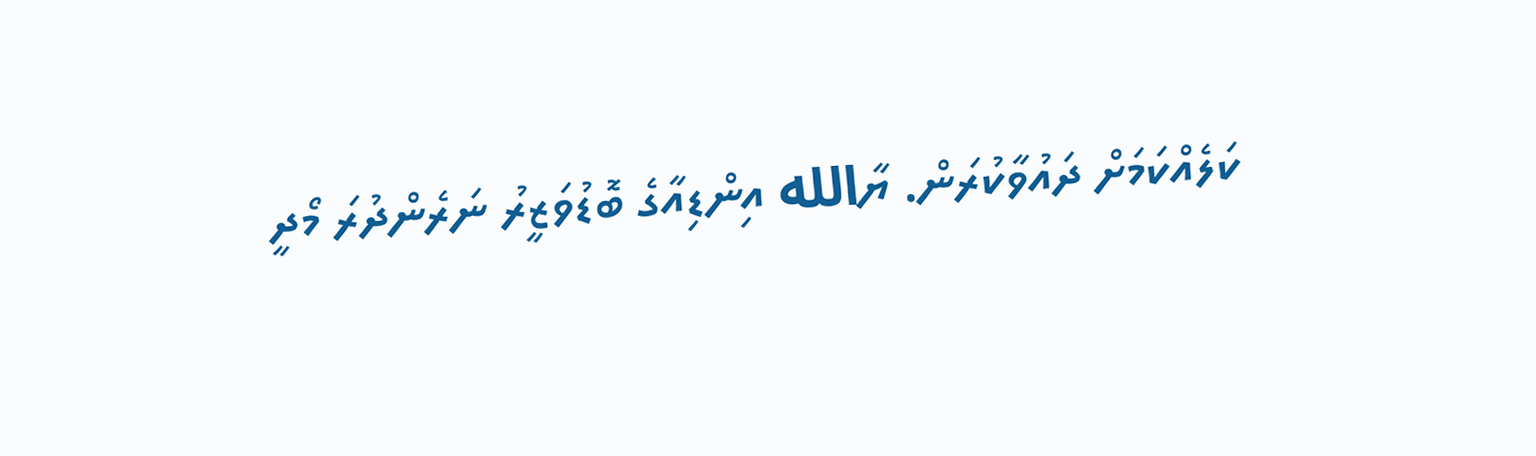ކަލެއްކަމަށް ދައުވާކުރަން. ޔާالله އިންޑިއާގެ ބޮޑުވަޒީރު ނަރެންދުރަ މޯދީ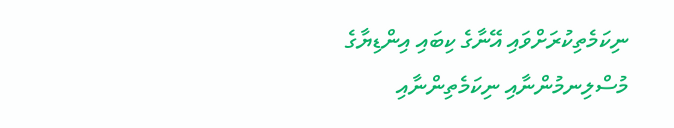ނިކަމެތިކުރަށްވައި އޭނާގެ ކިބައި އިންޑިޔާގެ މުސްލިނމުންނާއި ނިކަމެތިންނާއި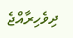ދިވެހިރާއްޖެ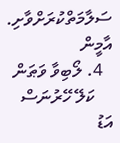ސަލާމަތްކުރަށްވާށި. އާމީން
  4. ލޯބިވާ ވަޠަން
    ކަލޭ ހޭރުނަސް އަޑު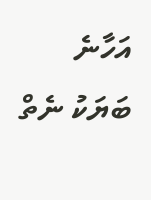އަހާނެ ބަޔަކު ނެތް